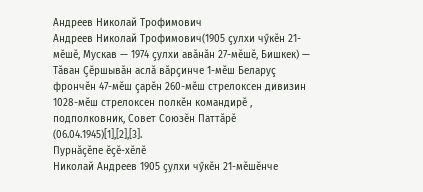Андреев Николай Трофимович
Андреев Николай Трофимович(1905 ҫулхи чӳкӗн 21-мӗшӗ, Мускав — 1974 ҫулхи авӑнӑн 27-мӗшӗ, Бишкек) — Тӑван Ҫӗршывӑн аслӑ вӑрҫинче 1-мĕш Беларуç фрончĕн 47-мĕш çарĕн 260-мĕш стрелоксен дивизин 1028-мĕш стрелоксен полкĕн командирĕ , подполковник, Совет Союзӗн Паттӑрӗ (06.04.1945)[1],[2],[3].
Пурнӑҫӗпе ӗҫӗ-хӗлӗ
Николай Андреев 1905 ҫулхи чӳкӗн 21-мӗшӗнче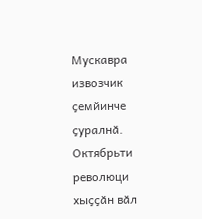Мускавра извозчик ҫемйинче ҫуралнӑ. Октябрьти революци хыҫҫӑн вӑл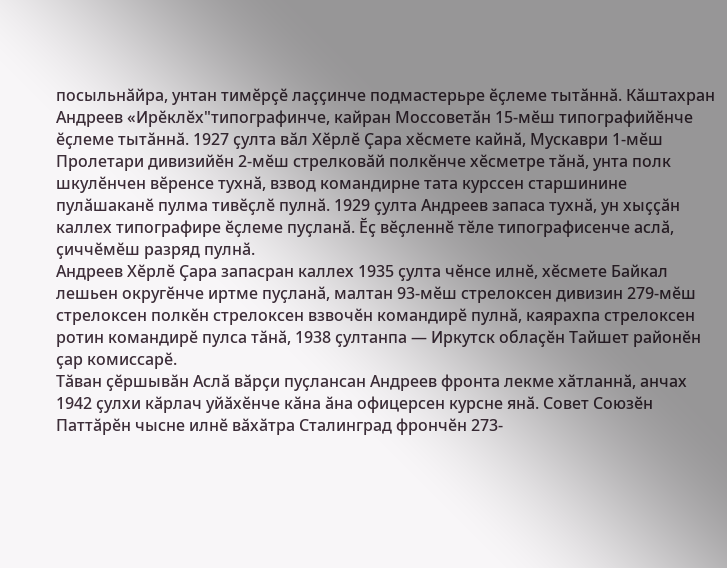посыльнӑйра, унтан тимӗрҫӗ лаҫҫинче подмастерьре ӗҫлеме тытӑннӑ. Кӑштахран Андреев «Ирӗклӗх"типографинче, кайран Моссоветӑн 15-мӗш типографийӗнче ӗҫлеме тытӑннӑ. 1927 ҫулта вӑл Хӗрлӗ Ҫара хӗсмете кайнӑ, Мускаври 1-мӗш Пролетари дивизийӗн 2-мӗш стрелковӑй полкӗнче хӗсметре тӑнӑ, унта полк шкулӗнчен вӗренсе тухнӑ, взвод командирне тата курссен старшинине пулӑшаканӗ пулма тивӗҫлӗ пулнӑ. 1929 ҫулта Андреев запаса тухнӑ, ун хыҫҫӑн каллех типографире ӗҫлеме пуҫланӑ. Ӗҫ вӗҫленнӗ тӗле типографисенче аслӑ, ҫиччӗмӗш разряд пулнӑ.
Андреев Хӗрлӗ Ҫара запасран каллех 1935 ҫулта чӗнсе илнӗ, хӗсмете Байкал лешьен округӗнче иртме пуҫланӑ, малтан 93-мӗш стрелоксен дивизин 279-мӗш стрелоксен полкӗн стрелоксен взвочӗн командирӗ пулнӑ, каярахпа стрелоксен ротин командирӗ пулса тӑнӑ, 1938 ҫултанпа — Иркутск облаҫӗн Тайшет районӗн ҫар комиссарӗ.
Тӑван ҫӗршывӑн Аслӑ вӑрҫи пуҫлансан Андреев фронта лекме хӑтланнӑ, анчах 1942 ҫулхи кӑрлач уйӑхӗнче кӑна ӑна офицерсен курсне янӑ. Совет Союзӗн Паттӑрӗн чысне илнӗ вӑхӑтра Сталинград фрончӗн 273-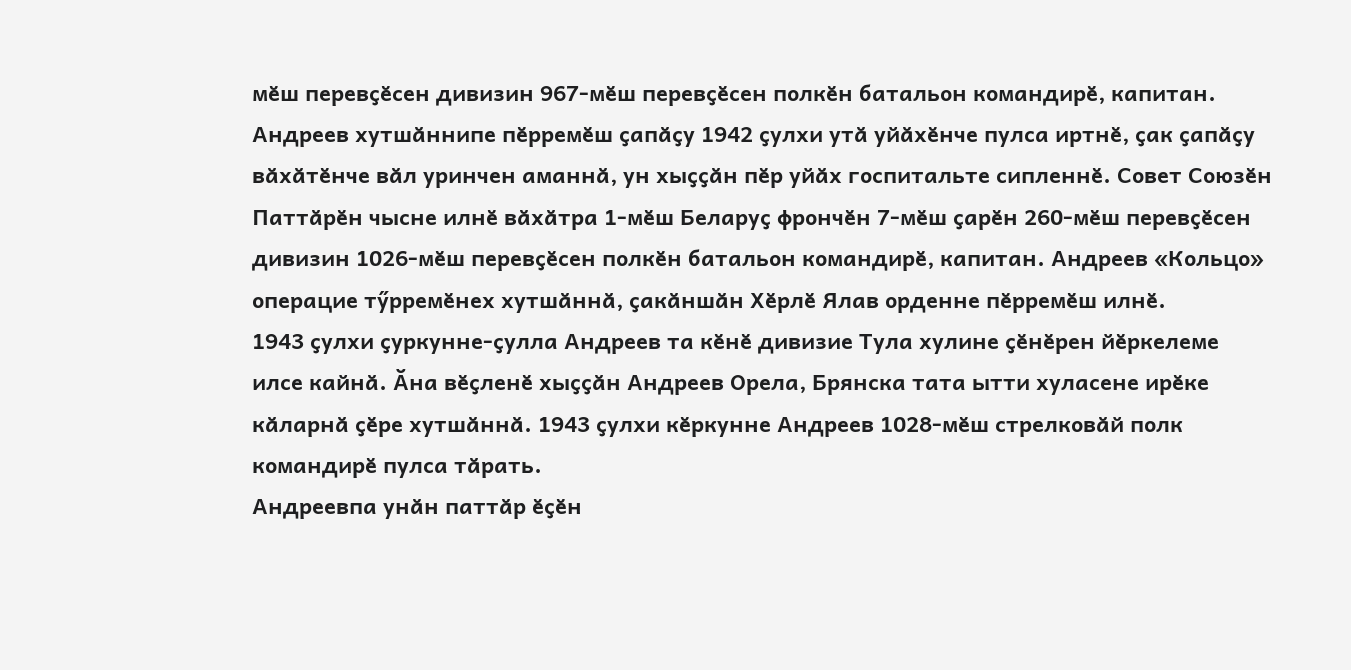мӗш перевҫӗсен дивизин 967-мӗш перевҫӗсен полкӗн батальон командирӗ, капитан. Андреев хутшӑннипе пӗрремӗш ҫапӑҫу 1942 ҫулхи утӑ уйӑхӗнче пулса иртнӗ, ҫак ҫапӑҫу вӑхӑтӗнче вӑл уринчен аманнӑ, ун хыҫҫӑн пӗр уйӑх госпитальте сипленнӗ. Совет Союзӗн Паттӑрӗн чысне илнӗ вӑхӑтра 1-мӗш Беларуҫ фрончӗн 7-мӗш ҫарӗн 260-мӗш перевҫӗсен дивизин 1026-мӗш перевҫӗсен полкӗн батальон командирӗ, капитан. Андреев «Кольцо» операцие тӳрремӗнех хутшӑннӑ, ҫакӑншӑн Хӗрлӗ Ялав орденне пӗрремӗш илнӗ.
1943 ҫулхи ҫуркунне-ҫулла Андреев та кӗнӗ дивизие Тула хулине ҫӗнӗрен йӗркелеме илсе кайнӑ. Ӑна вӗҫленӗ хыҫҫӑн Андреев Орела, Брянска тата ытти хуласене ирӗке кӑларнӑ ҫӗре хутшӑннӑ. 1943 ҫулхи кӗркунне Андреев 1028-мӗш стрелковӑй полк командирӗ пулса тӑрать.
Андреевпа унӑн паттӑр ӗҫӗн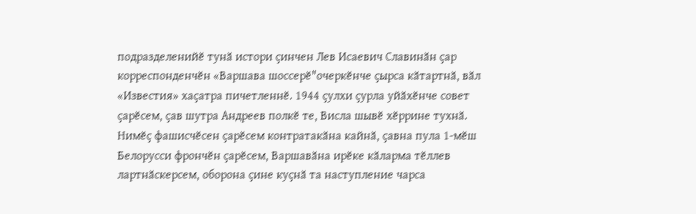подразделенийӗ тунӑ истори ҫинчен Лев Исаевич Славинӑн ҫар корреспонденчӗн «Варшава шоссерӗ"очеркӗнче ҫырса кӑтартнӑ, вӑл «Известия» хаҫатра пичетленнӗ. 1944 ҫулхи ҫурла уйӑхӗнче совет ҫарӗсем, ҫав шутра Андреев полкӗ те, Висла шывӗ хӗррине тухнӑ. Нимӗҫ фашисчӗсен ҫарӗсем контратакӑна кайнӑ, ҫавна пула 1-мӗш Белорусси фрончӗн ҫарӗсем, Варшавӑна ирӗке кӑларма тӗллев лартнӑскерсем, оборона ҫине куҫнӑ та наступление чарса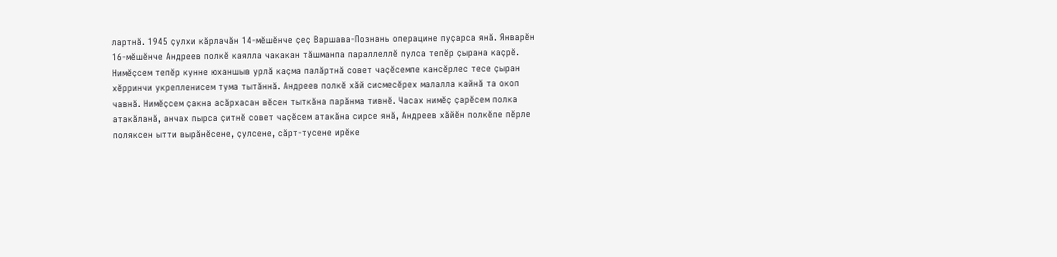лартнӑ. 1945 ҫулхи кӑрлачӑн 14-мӗшӗнче ҫеҫ Варшава-Познань операцине пуҫарса янӑ. Январӗн 16-мӗшӗнче Андреев полкӗ каялла чакакан тӑшманпа параллеллӗ пулса тепӗр ҫырана каҫрӗ. Нимӗҫсем тепӗр кунне юханшыв урлӑ каҫма палӑртнӑ совет чаҫӗсемпе кансӗрлес тесе ҫыран хӗрринчи укрепленисем тума тытӑннӑ. Андреев полкӗ хӑй сисмесӗрех малалла кайнӑ та окоп чавнӑ. Нимӗҫсем ҫакна асӑрхасан вӗсен тыткӑна парӑнма тивнӗ. Часах нимӗҫ ҫарӗсем полка атакӑланӑ, анчах пырса ҫитнӗ совет чаҫӗсем атакӑна сирсе янӑ, Андреев хӑйӗн полкӗпе пӗрле поляксен ытти вырӑнӗсене, ҫулсене, сӑрт-тусене ирӗке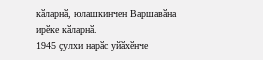кӑларнӑ, юлашкинчен Варшавӑна ирӗке кӑларнӑ.
1945 ҫулхи нарӑс уйӑхӗнче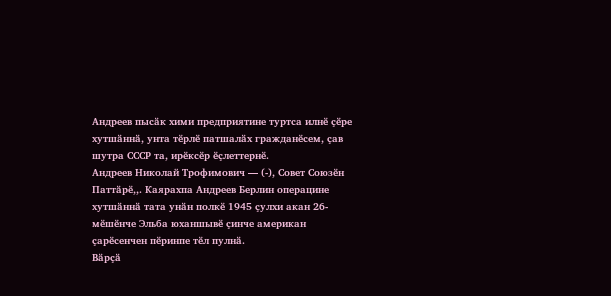Андреев пысӑк хими предприятине туртса илнӗ ҫӗре хутшӑннӑ, унта тӗрлӗ патшалӑх гражданӗсем, ҫав шутра СССР та, ирӗксӗр ӗҫлеттернӗ.
Андреев Николай Трофимович — (-), Совет Союзӗн Паттӑрӗ,,. Каярахпа Андреев Берлин операцине хутшӑннӑ тата унӑн полкӗ 1945 ҫулхи акан 26-мӗшӗнче Эльба юханшывӗ ҫинче американ ҫарӗсенчен пӗринпе тӗл пулнӑ.
Вӑрҫӑ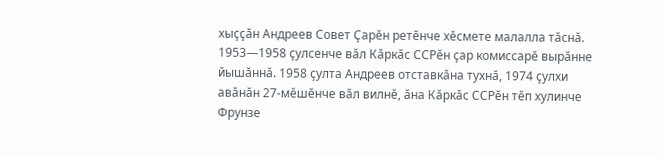хыҫҫӑн Андреев Совет Ҫарӗн ретӗнче хӗсмете малалла тӑснӑ. 1953—1958 ҫулсенче вӑл Кӑркӑс ССРӗн ҫар комиссарӗ вырӑнне йышӑннӑ. 1958 ҫулта Андреев отставкӑна тухнӑ, 1974 ҫулхи авӑнӑн 27-мӗшӗнче вӑл вилнӗ, ӑна Кӑркӑс ССРӗн тӗп хулинче Фрунзе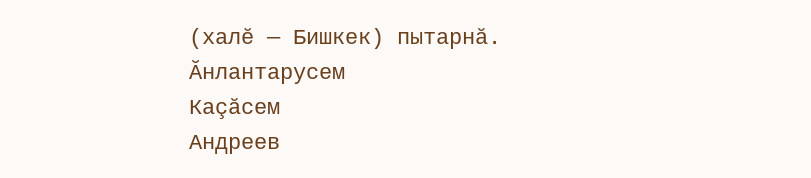(халӗ — Бишкек) пытарнӑ.
Ӑнлантарусем
Каçăсем
Андреев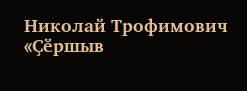Николай Трофимович «Ҫӗршыв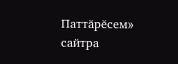Паттӑрӗсем» сайтра